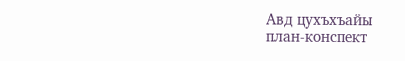Авд цухъхъайы
план-конспект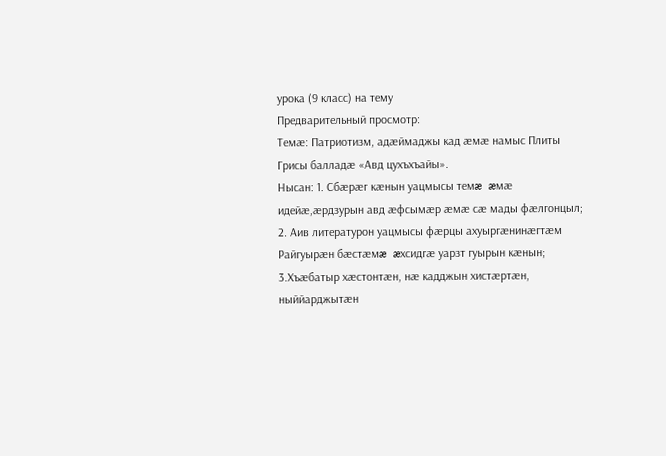урока (9 класс) на тему
Предварительный просмотр:
Темæ: Патриотизм, адæймаджы кад æмæ намыс Плиты Грисы балладæ «Авд цухъхъайы».
Нысан: 1. Сбæрæг кæнын уацмысы темæ æмæ идейæ,æрдзурын авд æфсымæр æмæ сæ мады фæлгонцыл;
2. Аив литературон уацмысы фæрцы ахуыргæнинæгтæм Райгуырæн бæстæмæ æхсидгæ уарзт гуырын кæнын;
3.Хъæбатыр хæстонтæн, нæ кадджын хистæртæн, ныййарджытæн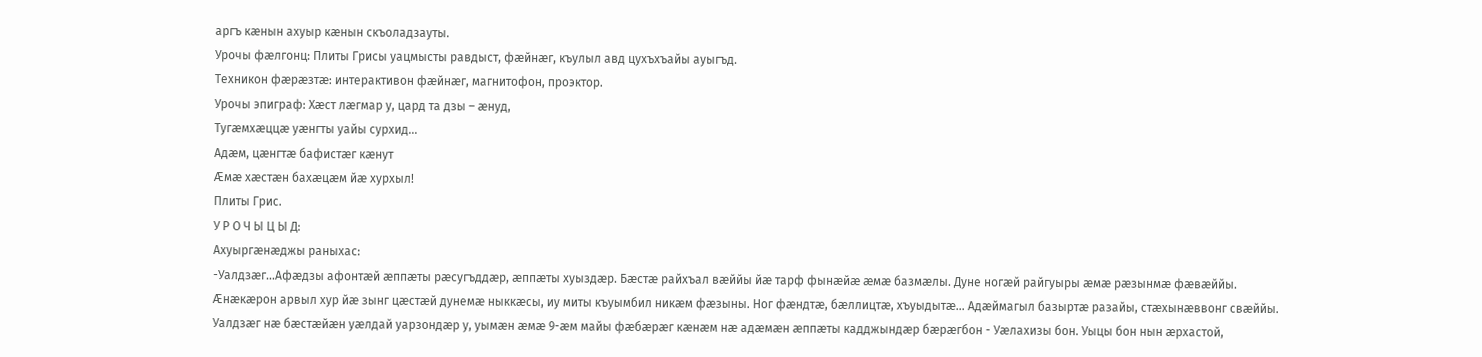аргъ кæнын ахуыр кæнын скъоладзауты.
Урочы фæлгонц: Плиты Грисы уацмысты равдыст, фæйнæг, къулыл авд цухъхъайы ауыгъд.
Техникон фæрæзтæ: интерактивон фæйнæг, магнитофон, проэктор.
Урочы эпиграф: Хæст лæгмар у, цард та дзы – æнуд,
Тугæмхæццæ уæнгты уайы сурхид…
Адæм, цæнгтæ бафистæг кæнут
Æмæ хæстæн бахæцæм йæ хурхыл!
Плиты Грис.
У Р О Ч Ы Ц Ы Д:
Ахуыргæнæджы раныхас:
-Уалдзæг…Афæдзы афонтæй æппæты рæсугъддæр, æппæты хуыздæр. Бæстæ райхъал вæййы йæ тарф фынæйæ æмæ базмæлы. Дуне ногæй райгуыры æмæ рæзынмæ фæвæййы. Æнæкæрон арвыл хур йæ зынг цæстæй дунемæ ныккæсы, иу миты къуымбил никæм фæзыны. Ног фæндтæ, бæллицтæ, хъуыдытæ… Адæймагыл базыртæ разайы, стæхынæввонг свæййы.
Уалдзæг нæ бæстæйæн уæлдай уарзондæр у, уымæн æмæ 9-æм майы фæбæрæг кæнæм нæ адæмæн æппæты кадджындæр бæрæгбон - Уæлахизы бон. Уыцы бон нын æрхастой,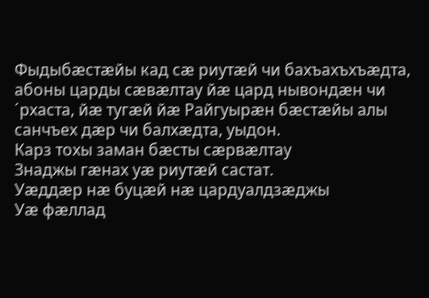Фыдыбæстæйы кад сæ риутæй чи бахъахъхъæдта, абоны царды сæвæлтау йæ цард нывондæн чи ´рхаста, йæ тугæй йæ Райгуырæн бæстæйы алы санчъех дæр чи балхæдта, уыдон.
Карз тохы заман бæсты сæрвæлтау
Знаджы гæнах уæ риутæй састат.
Уæддæр нæ буцæй нæ цардуалдзæджы
Уæ фæллад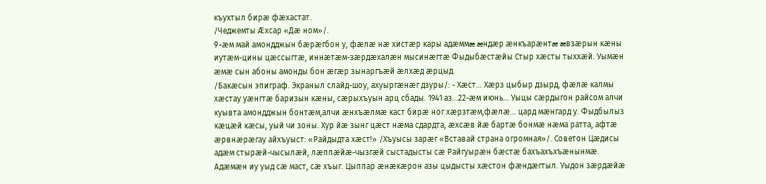къухтыл бирæ фæхастат.
/Чеджемты Æхсар «Дæ ном»/.
9-æм май амондджын бæрæгбон у, фæлæ нæ хистæр кары адæммæ æндæр æнкъарæнтæ æвзæрын кæны иутæм-цины цæссыгтæ, иннæтæм-зæрдæхалæн мысинæгтæ Фыдыбæстæйы Стыр хæсты тыххæй. Уымæн æмæ сын абоны амонды бон æгæр зынаргъæй æлхæд æрцыд.
/Бакæсын эпиграф. Экраныл слайд-шоу, ахуыргæнæг дзуры/: - Хæст… Хæрз цыбыр дзырд, фæлæ калмы хæстау уæнгтæ баризын кæны, сæрыхъуын арц сбады. 1941 аз…22-æм июнь… Уыцы сæрдыгон райсом алчи куывта амондджын бонтæм,алчи æнхъæлмæ каст бирæ ног хæрзтæм,фæлæ… цард мæнгард у. Фыдбылыз кæцæй кæсы, уый чи зоны. Хур йæ зынг цæст нæма сдардта, æхсæв йæ бартæ бонмæ нæма ратта, афтæ æрвнæрæгау айхъуыст: «Райдыдта хæст!» /Хъуысы зарæг «Вставай страна огромная»/. Советон Цæдисы адæм стырæй-чысылæй, лæппæйæ-чызгæй сыстадысты сæ Райгуырæн бæстæ бахъахъхъæнынмæ. Адæмæн иу уыд сæ маст, сæ хъыг. Цыппар æнæкæрон азы цыдысты хæстон фæндæгтыл. Уыдон зæрдæйæ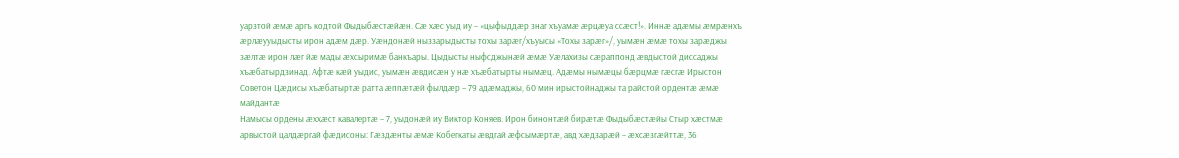уарзтой æмæ аргъ кодтой Фыдыбæстæйæн. Сæ хæс уыд иу – «цыфыддæр знаг хъуамæ æрцæуа ссæст!». Иннæ адæмы æмрæнхъ æрлæууыдысты ирон адæм дæр. Уæндонæй ныззарыдысты тохы зарæг/хъуысы «Тохы зарæг»/, уымæн æмæ тохы зарæджы зæлтæ ирон лæг йæ мады æхсыримæ банкъары. Цыдысты ныфсджынæй æмæ Уæлахизы сæраппонд æвдыстой диссаджы хъæбатырдзинад. Афтæ кæй уыдис, уымæн æвдисæн у нæ хъæбатырты нымæц. Адæмы нымæцы бæрцмæ гæсгæ Ирыстон Советон Цæдисы хъæбатыртæ ратта æппæтæй фылдæр – 79 адæмаджы, 60 мин ирыстойнаджы та райстой ордентæ æмæ майдантæ
Намысы ордены æххæст кавалертæ – 7, уыдонæй иу Виктор Коняев. Ирон бинонтæй бирæтæ Фыдыбæстæйы Стыр хæстмæ арвыстой цалдæргай фæдисоны: Гæздæнты æмæ Кобегкаты æвдгай æфсымæртæ, авд хæдзарæй – æхсæзгæйттæ, 36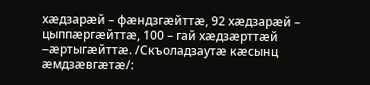хæдзарæй – фæндзгæйттæ, 92 хæдзарæй – цыппæргæйттæ, 100 – гай хæдзæрттæй –æртыгæйттæ. /Скъоладзаутæ кæсынц æмдзæвгæтæ/: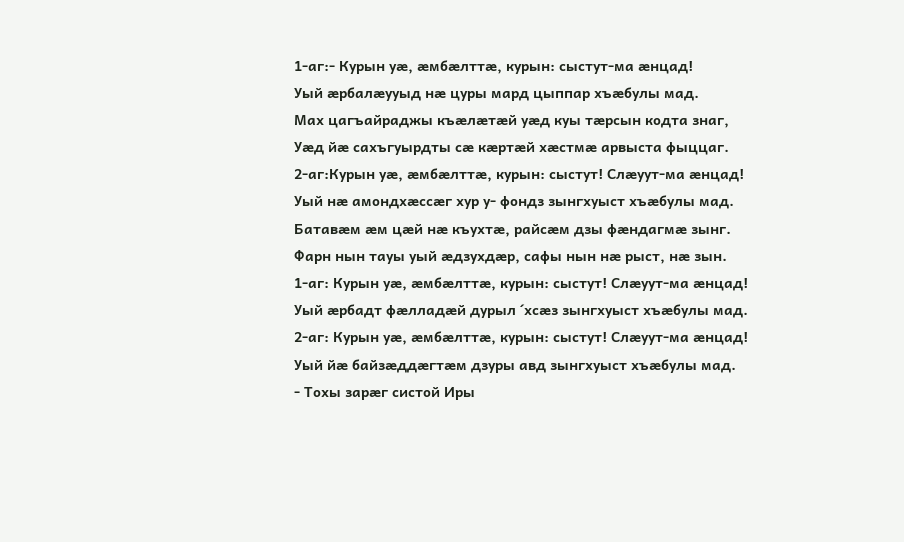1-аг:- Курын уæ, æмбæлттæ, курын: сыстут-ма æнцад!
Уый æрбалæууыд нæ цуры мард цыппар хъæбулы мад.
Мах цагъайраджы къæлæтæй уæд куы тæрсын кодта знаг,
Уæд йæ сахъгуырдты сæ кæртæй хæстмæ арвыста фыццаг.
2-аг:Курын уæ, æмбæлттæ, курын: сыстут! Слæуут-ма æнцад!
Уый нæ амондхæссæг хур у- фондз зынгхуыст хъæбулы мад.
Батавæм æм цæй нæ къухтæ, райсæм дзы фæндагмæ зынг.
Фарн нын тауы уый æдзухдæр, сафы нын нæ рыст, нæ зын.
1-аг: Курын уæ, æмбæлттæ, курын: сыстут! Слæуут-ма æнцад!
Уый æрбадт фæлладæй дурыл ´хсæз зынгхуыст хъæбулы мад.
2-аг: Курын уæ, æмбæлттæ, курын: сыстут! Слæуут-ма æнцад!
Уый йæ байзæддæгтæм дзуры авд зынгхуыст хъæбулы мад.
- Тохы зарæг систой Иры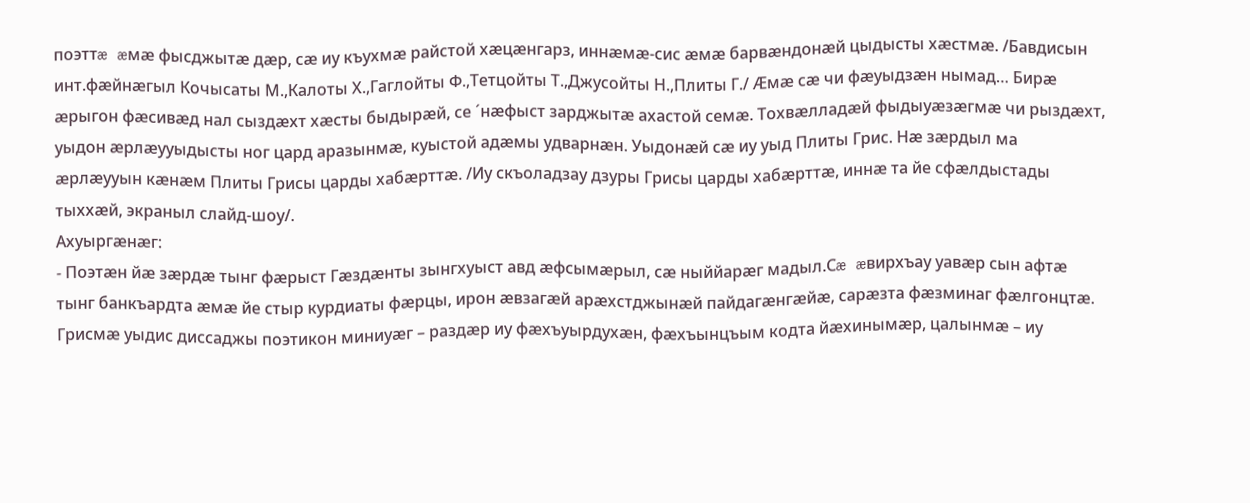поэттæ æмæ фысджытæ дæр, сæ иу къухмæ райстой хæцæнгарз, иннæмæ-сис æмæ барвæндонæй цыдысты хæстмæ. /Бавдисын инт.фæйнæгыл Кочысаты М.,Калоты Х.,Гаглойты Ф.,Тетцойты Т.,Джусойты Н.,Плиты Г./ Æмæ сæ чи фæуыдзæн нымад… Бирæ æрыгон фæсивæд нал сыздæхт хæсты быдырæй, се ´нæфыст зарджытæ ахастой семæ. Тохвæлладæй фыдыуæзæгмæ чи рыздæхт, уыдон æрлæууыдысты ног цард аразынмæ, куыстой адæмы удварнæн. Уыдонæй сæ иу уыд Плиты Грис. Нæ зæрдыл ма æрлæууын кæнæм Плиты Грисы царды хабæрттæ. /Иу скъоладзау дзуры Грисы царды хабæрттæ, иннæ та йе сфæлдыстады тыххæй, экраныл слайд-шоу/.
Ахуыргæнæг:
- Поэтæн йæ зæрдæ тынг фæрыст Гæздæнты зынгхуыст авд æфсымæрыл, сæ ныййарæг мадыл.Сæ æвирхъау уавæр сын афтæ тынг банкъардта æмæ йе стыр курдиаты фæрцы, ирон æвзагæй арæхстджынæй пайдагæнгæйæ, сарæзта фæзминаг фæлгонцтæ.
Грисмæ уыдис диссаджы поэтикон миниуæг – раздæр иу фæхъуырдухæн, фæхъынцъым кодта йæхинымæр, цалынмæ – иу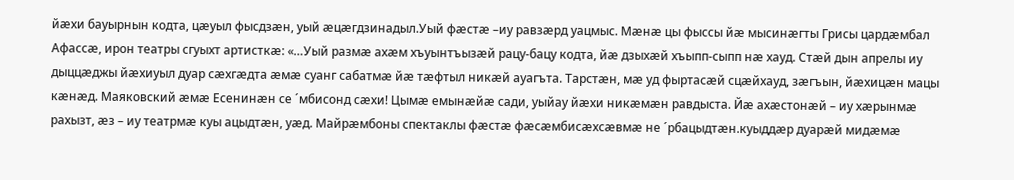йæхи бауырнын кодта, цæуыл фысдзæн, уый æцæгдзинадыл.Уый фæстæ –иу равзæрд уацмыс. Мæнæ цы фыссы йæ мысинæгты Грисы цардæмбал Афассæ, ирон театры сгуыхт артисткæ: «…Уый размæ ахæм хъуынтъызæй рацу-бацу кодта, йæ дзыхæй хъыпп-сыпп нæ хауд. Стæй дын апрелы иу дыццæджы йæхиуыл дуар сæхгæдта æмæ суанг сабатмæ йæ тæфтыл никæй ауагъта. Тарстæн, мæ уд фыртасæй сцæйхауд, зæгъын, йæхицæн мацы кæнæд. Маяковский æмæ Есенинæн се ´мбисонд сæхи! Цымæ емынæйæ сади, уыйау йæхи никæмæн равдыста. Йæ ахæстонæй – иу хæрынмæ рахызт, æз – иу театрмæ куы ацыдтæн, уæд. Майрæмбоны спектаклы фæстæ фæсæмбисæхсæвмæ не ´рбацыдтæн.куыддæр дуарæй мидæмæ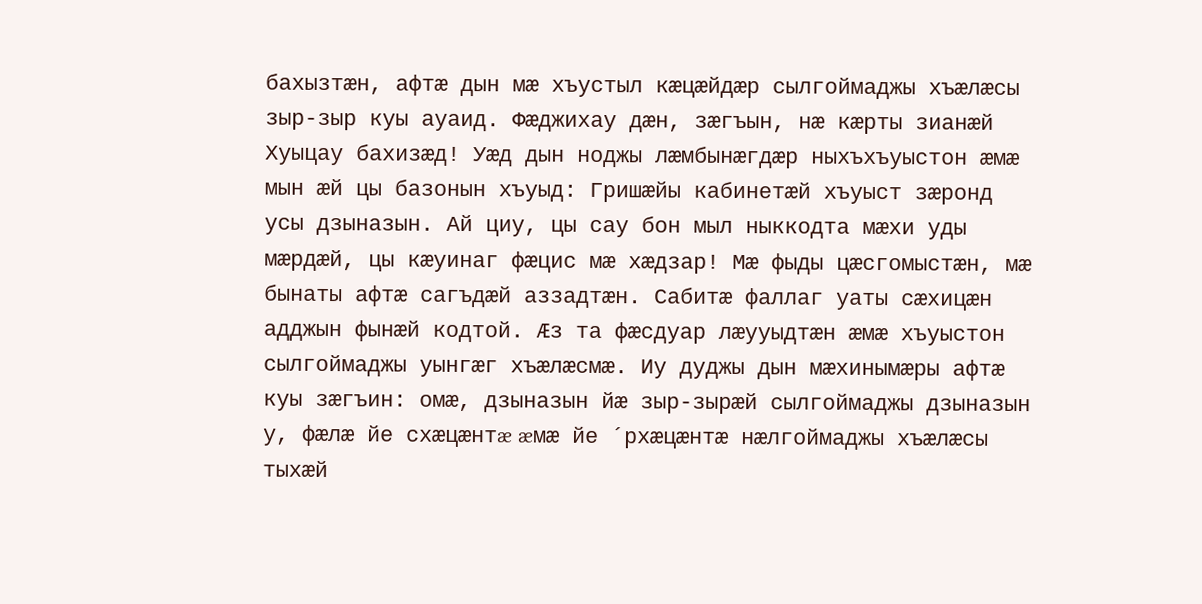бахызтæн, афтæ дын мæ хъустыл кæцæйдæр сылгоймаджы хъæлæсы зыр-зыр куы ауаид. Фæджихау дæн, зæгъын, нæ кæрты зианæй Хуыцау бахизæд! Уæд дын ноджы лæмбынæгдæр ныхъхъуыстон æмæ мын æй цы базонын хъуыд: Гришæйы кабинетæй хъуыст зæронд усы дзыназын. Ай циу, цы сау бон мыл ныккодта мæхи уды мæрдæй, цы кæуинаг фæцис мæ хæдзар! Мæ фыды цæсгомыстæн, мæ бынаты афтæ сагъдæй аззадтæн. Сабитæ фаллаг уаты сæхицæн адджын фынæй кодтой. Æз та фæсдуар лæууыдтæн æмæ хъуыстон сылгоймаджы уынгæг хъæлæсмæ. Иу дуджы дын мæхинымæры афтæ куы зæгъин: омæ, дзыназын йæ зыр-зырæй сылгоймаджы дзыназын у, фæлæ йе схæцæнтæ æмæ йе ´рхæцæнтæ нæлгоймаджы хъæлæсы тыхæй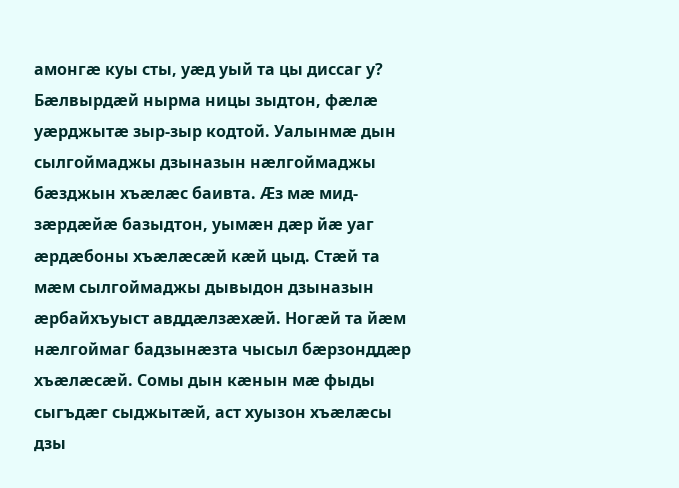амонгæ куы сты, уæд уый та цы диссаг у? Бæлвырдæй нырма ницы зыдтон, фæлæ уæрджытæ зыр-зыр кодтой. Уалынмæ дын сылгоймаджы дзыназын нæлгоймаджы бæзджын хъæлæс баивта. Æз мæ мид-зæрдæйæ базыдтон, уымæн дæр йæ уаг æрдæбоны хъæлæсæй кæй цыд. Стæй та мæм сылгоймаджы дывыдон дзыназын æрбайхъуыст авддæлзæхæй. Ногæй та йæм нæлгоймаг бадзынæзта чысыл бæрзонддæр хъæлæсæй. Сомы дын кæнын мæ фыды сыгъдæг сыджытæй, аст хуызон хъæлæсы дзы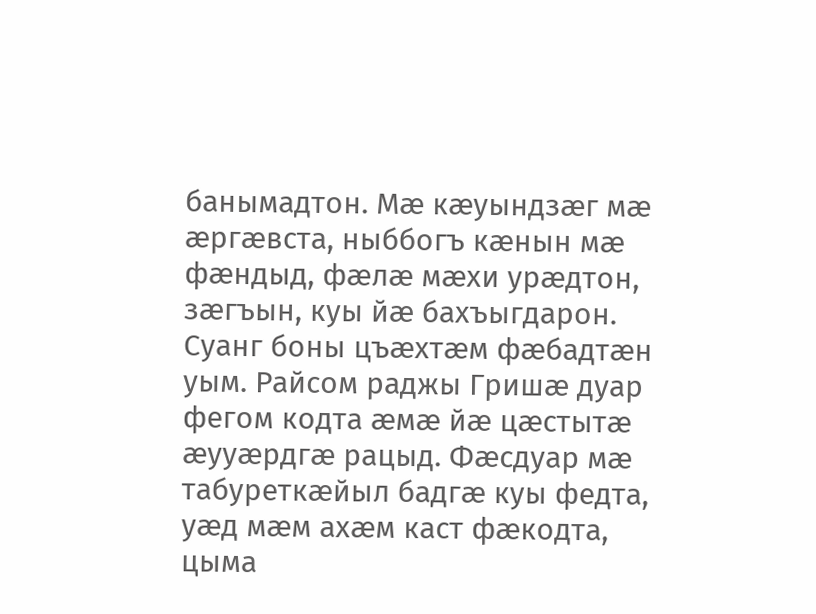банымадтон. Мæ кæуындзæг мæ æргæвста, ныббогъ кæнын мæ фæндыд, фæлæ мæхи урæдтон, зæгъын, куы йæ бахъыгдарон. Суанг боны цъæхтæм фæбадтæн уым. Райсом раджы Гришæ дуар фегом кодта æмæ йæ цæстытæ æууæрдгæ рацыд. Фæсдуар мæ табуреткæйыл бадгæ куы федта, уæд мæм ахæм каст фæкодта, цыма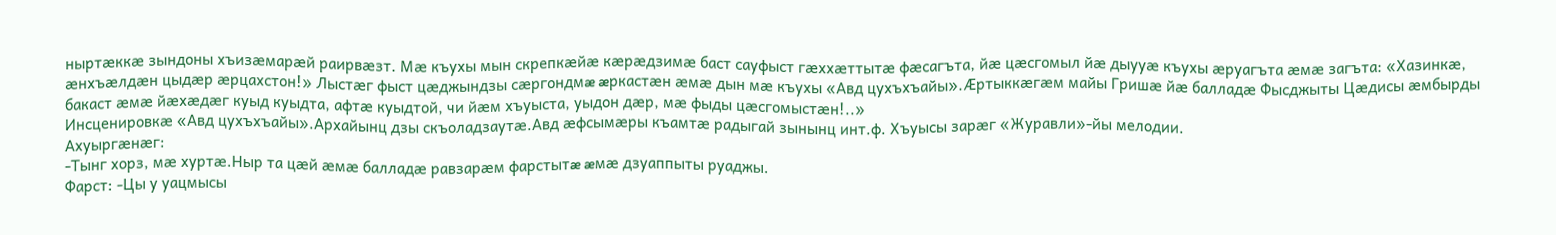ныртæккæ зындоны хъизæмарæй раирвæзт. Мæ къухы мын скрепкæйæ кæрæдзимæ баст сауфыст гæххæттытæ фæсагъта, йæ цæсгомыл йæ дыууæ къухы æруагъта æмæ загъта: «Хазинкæ, æнхъæлдæн цыдæр æрцахстон!» Лыстæг фыст цæджындзы сæргондмæ æркастæн æмæ дын мæ къухы «Авд цухъхъайы».Æртыккæгæм майы Гришæ йæ балладæ Фысджыты Цæдисы æмбырды бакаст æмæ йæхæдæг куыд куыдта, афтæ куыдтой, чи йæм хъуыста, уыдон дæр, мæ фыды цæсгомыстæн!..»
Инсценировкæ «Авд цухъхъайы».Архайынц дзы скъоладзаутæ.Авд æфсымæры къамтæ радыгай зынынц инт.ф. Хъуысы зарæг «Журавли»-йы мелодии.
Ахуыргæнæг:
-Тынг хорз, мæ хуртæ.Ныр та цæй æмæ балладæ равзарæм фарстытæ æмæ дзуаппыты руаджы.
Фарст: -Цы у уацмысы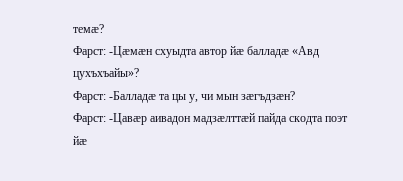темæ?
Фарст: -Цæмæн схуыдта автор йæ балладæ «Авд цухъхъайы»?
Фарст: -Балладæ та цы у, чи мын зæгъдзæн?
Фарст: -Цавæр аивадон мадзæлттæй пайда скодта поэт йæ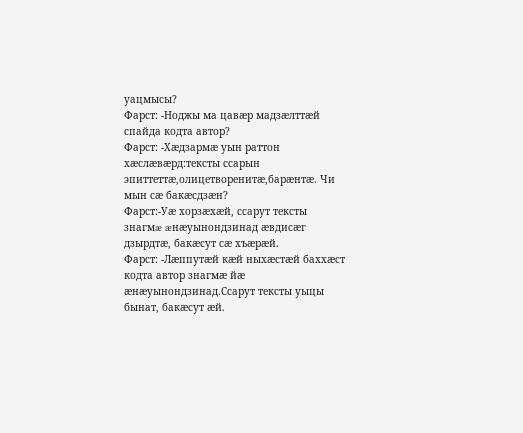уацмысы?
Фарст: -Ноджы ма цавæр мадзæлттæй спайда кодта автор?
Фарст: -Хæдзармæ уын раттон хæслæвæрд:тексты ссарын эпиттеттæ,олицетворенитæ,барæнтæ. Чи мын сæ бакæсдзæн?
Фарст:-Уæ хорзæхæй, ссарут тексты знагмæ æнæуынондзинад æвдисæг дзырдтæ, бакæсут сæ хъæрæй.
Фарст: -Лæппутæй кæй ныхæстæй баххæст кодта автор знагмæ йæ æнæуынондзинад.Ссарут тексты уыцы бынат, бакæсут æй.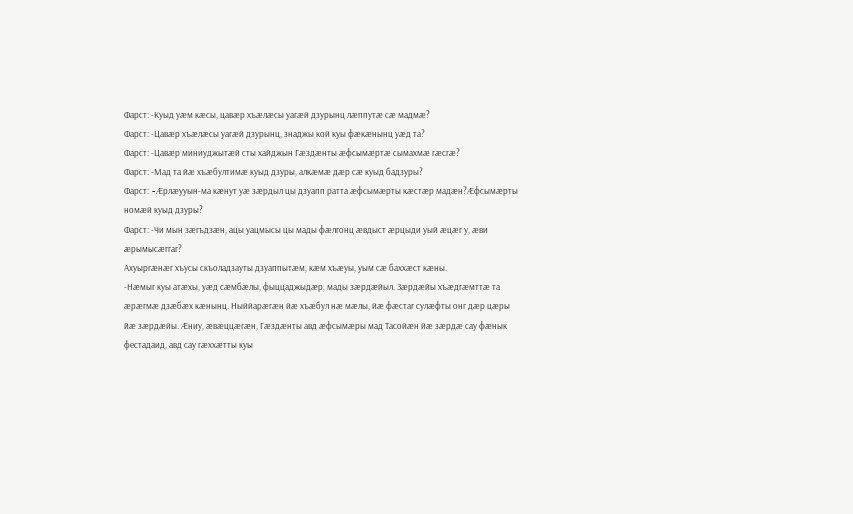Фарст: -Куыд уæм кæсы, цавæр хъæлæсы уагæй дзурынц лæппутæ сæ мадмæ?
Фарст: -Цавæр хъæлæсы уагæй дзурынц, знаджы кой куы фæкæнынц уæд та?
Фарст: -Цавæр миниуджытæй сты хайджын Гæздæнты æфсымæртæ сымахмæ гæсгæ?
Фарст: -Мад та йæ хъæбултимæ куыд дзуры, алкæмæ дæр сæ куыд бадзуры?
Фарст: -Æрлæууын-ма кæнут уæ зæрдыл цы дзуапп ратта æфсымæрты кæстæр мадæн?Æфсымæрты номæй куыд дзуры?
Фарст: -Чи мын зæгъдзæн, ацы уацмысы цы мады фæлгонц æвдыст æрцыди уый æцæг у, æви æрымысæггаг?
Ахуыргæнæг хъусы скъоладзауты дзуаппытæм, кæм хъæуы, уым сæ баххæст кæны.
-Нæмыг куы атæхы, уæд сæмбæлы, фыццаджыдæр, мады зæрдæйыл. Зæрдæйы хъæдгæмттæ та æрæгмæ дзæбæх кæнынц. Ныййарæгæн йæ хъæбул нæ мæлы, йæ фæстаг сулæфты онг дæр цæры йæ зæрдæйы. Æниу, æвæццæгæн, Гæздæнты авд æфсымæры мад Тасойæн йæ зæрдæ сау фæнык фестадаид, авд сау гæххæтты куы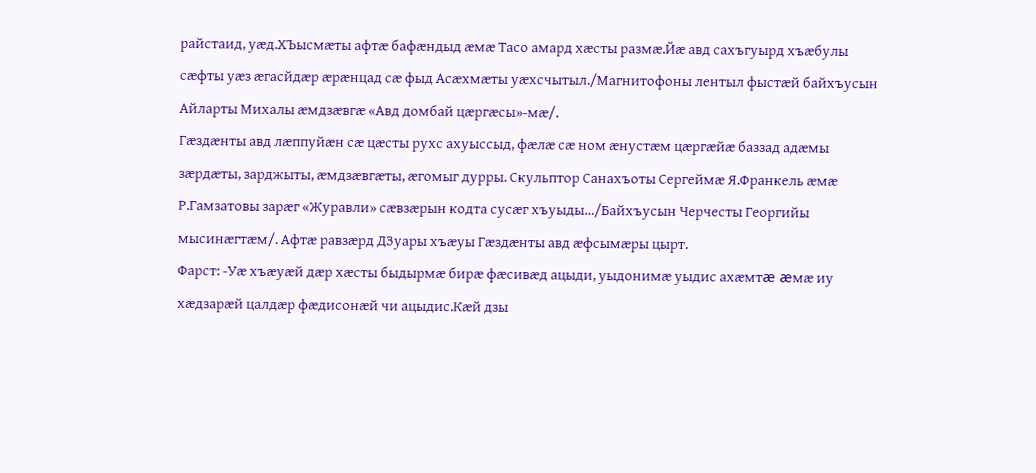райстаид, уæд.ХЪысмæты афтæ бафæндыд æмæ Тасо амард хæсты размæ.Йæ авд сахъгуырд хъæбулы сæфты уæз æгасйдæр æрæнцад сæ фыд Асæхмæты уæхсчытыл./Магнитофоны лентыл фыстæй байхъусын Айларты Михалы æмдзæвгæ «Авд домбай цæргæсы»-мæ/.
Гæздæнты авд лæппуйæн сæ цæсты рухс ахуыссыд, фæлæ сæ ном æнустæм цæргæйæ баззад адæмы зæрдæты, зарджыты, æмдзæвгæты, æгомыг дурры. Скульптор Санахъоты Сергеймæ Я.Франкель æмæ Р.Гамзатовы зарæг «Журавли» сæвзæрын кодта сусæг хъуыды…/Байхъусын Черчесты Георгийы мысинæгтæм/. Афтæ равзæрд ДЗуары хъæуы Гæздæнты авд æфсымæры цырт.
Фарст: -Уæ хъæуæй дæр хæсты быдырмæ бирæ фæсивæд ацыди, уыдонимæ уыдис ахæмтæ æмæ иу хæдзарæй цалдæр фæдисонæй чи ацыдис.Кæй дзы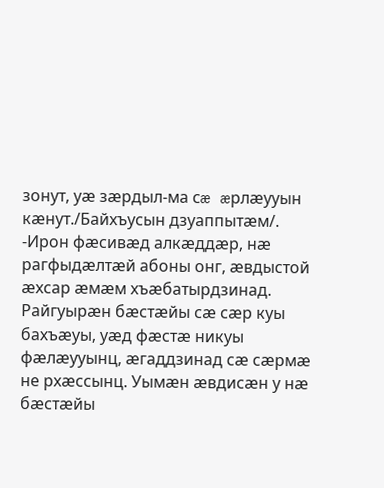зонут, уæ зæрдыл-ма сæ æрлæууын кæнут./Байхъусын дзуаппытæм/.
-Ирон фæсивæд алкæддæр, нæ рагфыдæлтæй абоны онг, æвдыстой æхсар æмæм хъæбатырдзинад. Райгуырæн бæстæйы сæ сæр куы бахъæуы, уæд фæстæ никуы фæлæууынц, æгаддзинад сæ сæрмæ не рхæссынц. Уымæн æвдисæн у нæ бæстæйы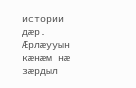истории дæр. Æрлæууын кæнæм нæ зæрдыл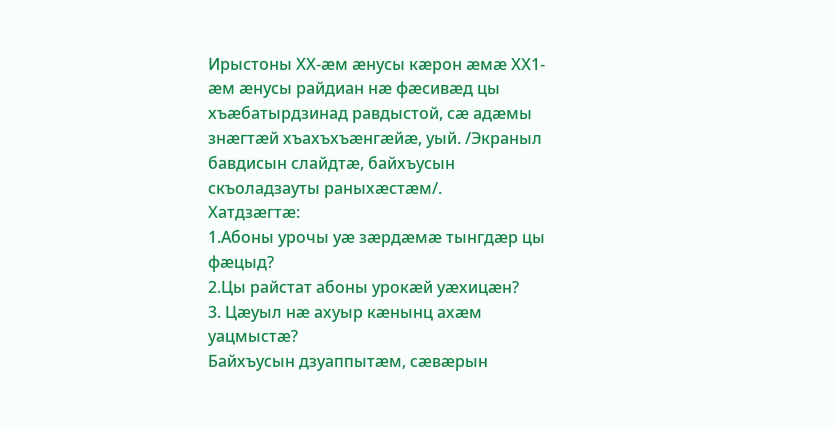Ирыстоны ХХ-æм æнусы кæрон æмæ ХХ1-æм æнусы райдиан нæ фæсивæд цы хъæбатырдзинад равдыстой, сæ адæмы знæгтæй хъахъхъæнгæйæ, уый. /Экраныл бавдисын слайдтæ, байхъусын скъоладзауты раныхæстæм/.
Хатдзæгтæ:
1.Абоны урочы уæ зæрдæмæ тынгдæр цы фæцыд?
2.Цы райстат абоны урокæй уæхицæн?
3. Цæуыл нæ ахуыр кæнынц ахæм уацмыстæ?
Байхъусын дзуаппытæм, сæвæрын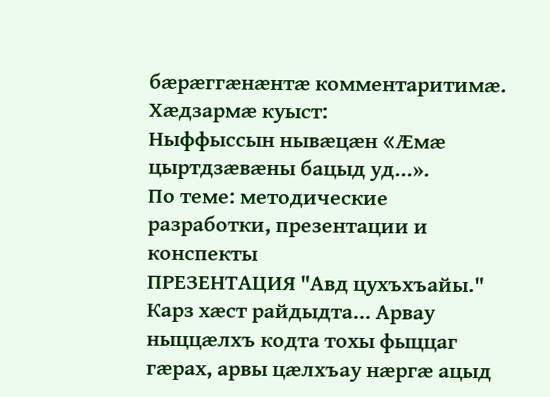бæрæггæнæнтæ комментаритимæ.
Хæдзармæ куыст:
Ныффыссын нывæцæн «Æмæ цыртдзæвæны бацыд уд…».
По теме: методические разработки, презентации и конспекты
ПРЕЗЕНТАЦИЯ "Авд цухъхъайы."
Карз хæст райдыдта… Арвау ныццæлхъ кодта тохы фыццаг гæрах, арвы цæлхъау нæргæ ацыд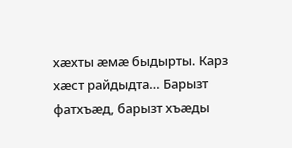хæхты æмæ быдырты. Карз хæст райдыдта… Барызт фатхъæд, барызт хъæды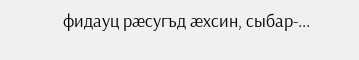фидауц рæсугъд æхсин, сыбар-...